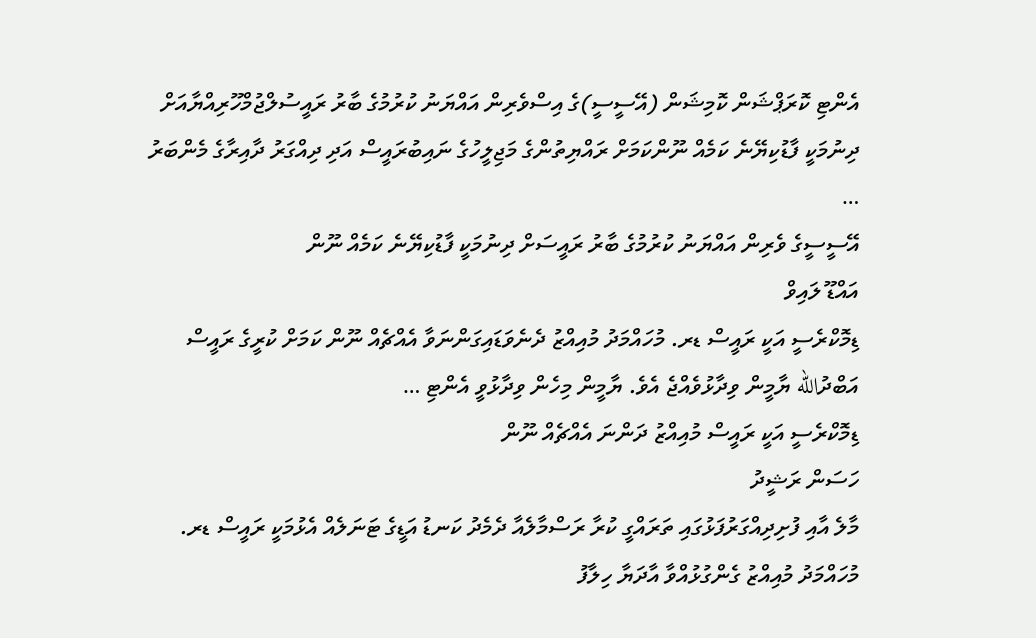އެންޓި ކޮރަޕްޝަން ކޮމިޝަން (އޭސީސީ)ގެ އިސްވެރިން އައްޔަނު ކުރުމުގެ ބާރު ރައީސުލްޖުމްހޫރިއްޔާއަށް ދިނުމަކީ ފާޑުކިޔޭނެ ކަމެއް ނޫންކަމަށް ރައްޔިތުންގެ މަޖިލީހުގެ ނައިބުރައީސް އަދި ދިއްގަރު ދާއިރާގެ މެންބަރު …
އޭސީސީގެ ވެރިން އައްޔަނު ކުރުމުގެ ބާރު ރައީސަށް ދިނުމަކީ ފާޑުކިޔޭނެ ކަމެއް ނޫން
އައްޑޫ ލައިވް
ޑިމޮކްރެސީ އަކީ ރައީސް ޑރ. މުހައްމަދު މުއިއްޒު ދެނެވަޑައިގަންނަވާ އެއްޗެއް ނޫން ކަމަށް ކުރީގެ ރައީސް އަބްދުالله ޔާމީން ވިދާޅުވެއްޖެ އެވެ. ޔާމީން މިހެން ވިދާޅުވީ އެންޓި …
ޑިމޮކްރެސީ އަކީ ރައީސް މުއިއްޒު ދަންނަ އެއްޗެއް ނޫން
ހަސަން ރަޝީދު
މާލެ އާއި ފުށިދިއްގަރުފަޅުގައި ތަރައްގީ ކުރާ ރަސްމާލެއާ ދެމެދު ކަނޑު އަޑީގެ ޓަނަލެއް އެޅުމަކީ ރައީސް ޑރ. މުހައްމަދު މުއިއްޒު ގެންގުޅުއްވާ އާދަޔާ ހިލާފު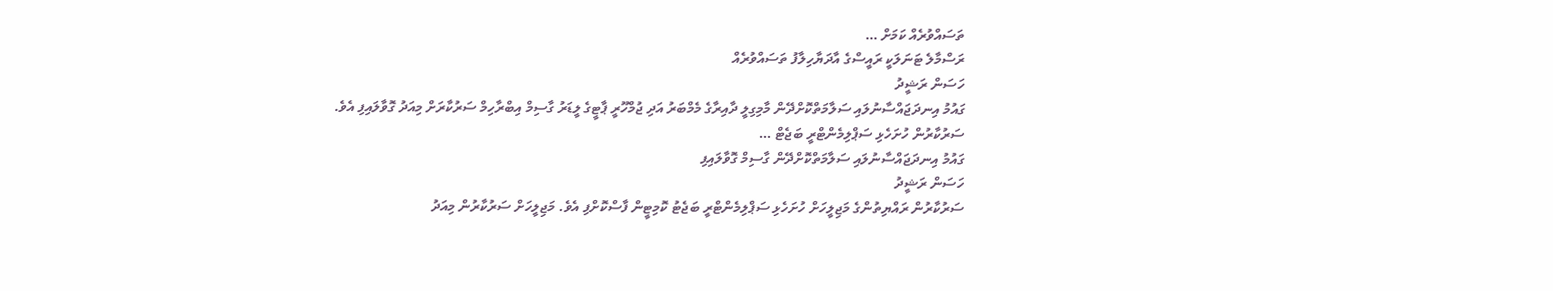ތަސައްވުރެއް ކަމަށް …
ރަސްމާލެ ޓަނަލަކީ ރައީސްގެ އާދަޔާހިލާފު ތަސައްވުރެއް
ހަސަން ރަޝީދު
ގައުމު އިނދަޖައްސާނުލައި ސަލާމަތްކޮށްދޭން މާމިގިލީ ދާއިރާގެ މެމްބަރު އަދި ޖުމްހޫރީ ޕާޓީގެ ލީޑަރު ގާސިމް އިބްރާހިމް ސަރުކާރަށް މިއަދު ގޮވާލައިފި އެވެ. ސަރުކާރުން ހުށަހެޅި ސަޕްލިމެންޓްރީ ބަޖެޓް …
ގައުމު އިނދަޖައްސާނުލައި ސަލާމަތްކޮށްދޭން ގާސިމް ގޮވާލައިފި
ހަސަން ރަޝީދު
ސަރުކާރުން ރައްޔިތުންގެ މަޖިލީހަށް ހުށަހެޅި ސަޕްލިމެންޓްރީ ބަޖެޓު ކޮމިޓީން ފާސްކޮށްފި އެވެ. މަޖިލީހަށް ސަރުކާރުން މިއަދު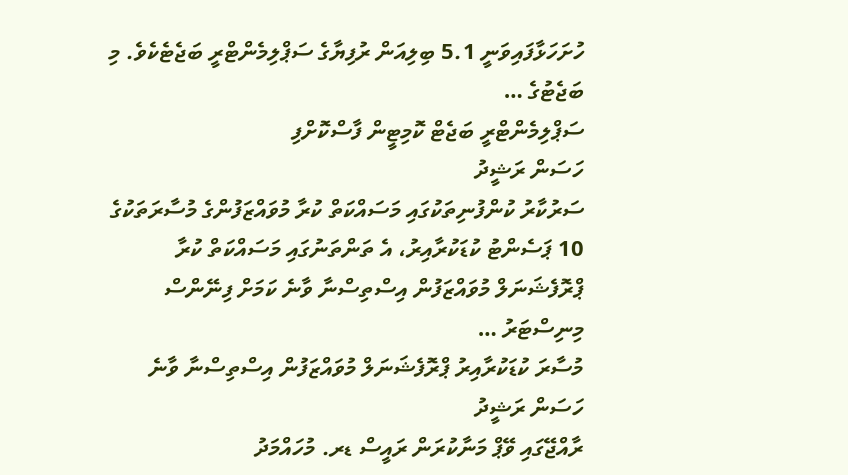ހުށަހަޅާފައިވަނީ 5.1 ބިލިއަން ރުފިޔާގެ ސަޕްލިމެންޓްރީ ބަޖެޓެކެވެ. މި ބަޖެޓުގެ …
ސަޕްލިމެންޓްރީ ބަޖެޓް ކޮމިޓީން ފާސްކޮށްފި
ހަސަން ރަޝީދު
ސަރުކާރު ކުންފުނިތަކުގައި މަސައްކަތް ކުރާ މުވައްޒަފުންގެ މުސާރަތަކުގެ 10 ޕަސެންޓު ކުޑަކުރާއިރު، އެ ތަންތަނުގައި މަސައްކަތް ކުރާ ޕްރޮފެޝަނަލް މުވައްޒަފުން އިސްތިސްނާ ވާނެ ކަމަށް ފިނޭންސް މިނިސްޓަރު …
މުސާރަ ކުޑަކުރާއިރު ޕްރޮފެޝަނަލް މުވައްޒަފުން އިސްތިސްނާ ވާނެ
ހަސަން ރަޝީދު
ރާއްޖޭގައި ވޭޕް މަނާކުރަން ރައީސް ޑރ. މުހައްމަދު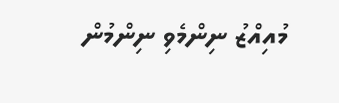މުއިއްޒު ނިންމެވި ނިންމުން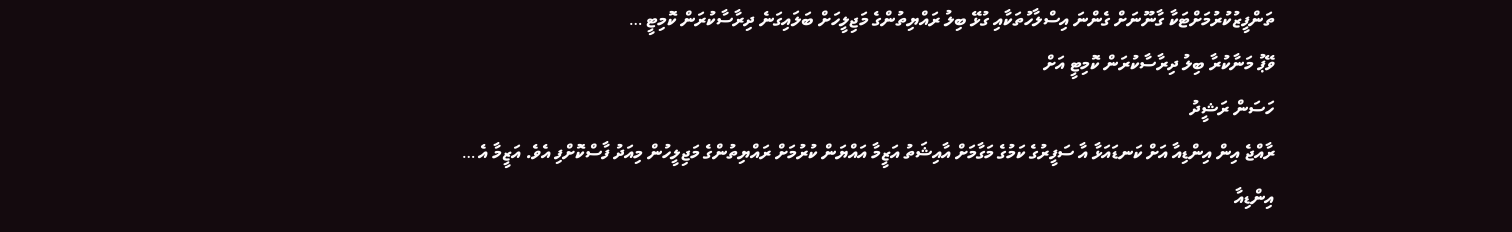ތަންފީޒުކުރުމަށްޓަކާ ގާނޫނަށް ގެންނަ އިސްލާހުތަކާއި ގުޅޭ ބިލު ރައްޔިތުންގެ މަޖިލީހަށް ބަލައިގަނެ ދިރާސާކުރަން ކޮމިޓީ …
ވޭޕު މަނާކުރާ ބިލު ދިރާސާކުރަން ކޮމިޓީ އަށް
ހަސަން ރަޝީދު
ރާއްޖެ އިން އިންޑިއާ އަށް ކަނޑައަޅާ އާ ސަފީރުގެ ކަމުގެ މަގާމަށް އާއިޝަތު އަޒީމާ އައްޔަން ކުރުމަށް ރައްޔިތުންގެ މަޖިލީހުން މިއަދު ފާސްކޮށްފި އެވެ. އަޒީމާ އެ …
އިންޑިއާ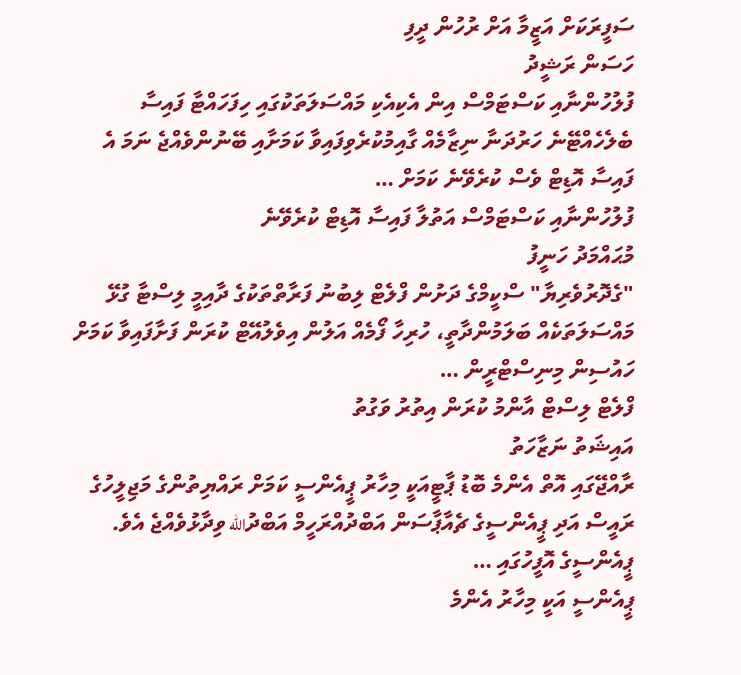ސަފީރަކަށް އަޒީމާ އަށް ރުހުން ދީފި
ހަސަން ރަޝީދު
ފުލުހުންނާއި ކަސްޓަމްސް އިން އެކިއެކި މައްސަލަތަކުގައި ހިފަހައްޓާ ފައިސާ ބެލެހެއްޓޭނެ ހަރުދަނާ ނިޒާމެއް ގާއިމުކުރެވިފައިވާ ކަމަށާއި ބޭނުންވެއްޖެ ނަމަ އެ ފައިސާ އޮޑިޓް ވެސް ކުރެވޭނެ ކަމަށް …
ފުލުހުންނާއި ކަސްޓަމްސް އަތުލާ ފައިސާ އޮޑިޓް ކުރެވޭނެ
މުޙައްމަދު ހަނީފު
"ގެދޮރުވެރިޔާ" ސްކީމްގެ ދަށުން ފްލެޓް ލިބުނު ފަރާތްތަކުގެ ދާއިމީ ލިސްޓާ ގުޅޭ މައްސަލަތަކެއް ބަލަމުންދާތީ، ހުރިހާ ފޯމެއް އަލުން އިވެލުއޭޓް ކުރަން ފަށާފައިވާ ކަމަށް ހައުސިން މިނިސްޓްރީން …
ފްލެޓް ލިސްޓް އާންމު ކުރަން އިތުރު ވަގުތު
އައިޝަތު ނަޒާހަތު
ރާއްޖޭގައި އޮތް އެންމެ ބޮޑު ޕާޓީއަކީ މިހާރު ޕީއެންސީ ކަމަށް ރައްޔިތުންގެ މަޖިލީހުގެ ރައީސް އަދި ޕީއެންސީގެ ޗެއާޕާސަން އަބްދުއްރަހީމް އަބްދުالله ވިދާޅުވެއްޖެ އެވެ. ޕީއެންސީގެ އޮފީހުގައި …
ޕީއެންސީ އަކީ މިހާރު އެންމެ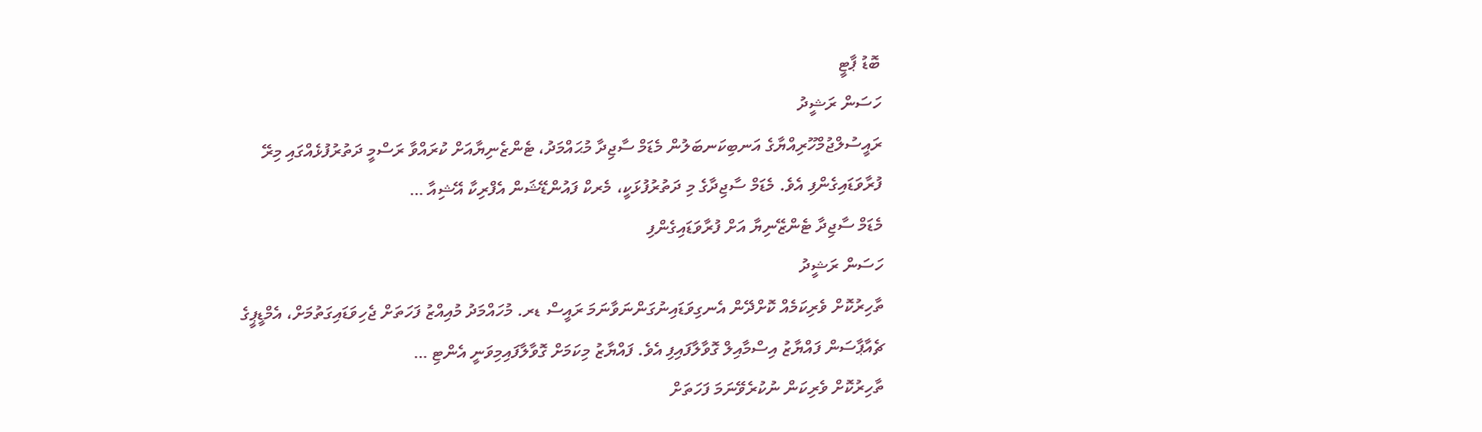ބޮޑު ޕާޓީ
ހަސަން ރަޝީދު
ރައީސުލްޖުމްހޫރިއްޔާގެ އަނބިކަނބަލުން މެޑަމް ސާޖިދާ މުޙައްމަދު، ޓެންޒެނިޔާއަށް ކުރައްވާ ރަސްމީ ދަތުރުފުޅެއްގައި މިރޭ ފުރާވަޑައިގެންފި އެވެ. މެޑަމް ސާޖިދާގެ މި ދަތުރުފުޅަކީ، މެރކް ފައުންޑޭޝަން އެފްރިކާ އޭޝިއާ …
މެޑަމް ސާޖިދާ ޓެންޒޭނިޔާ އަށް ފުރާވަޑައިގެންފި
ހަސަން ރަޝީދު
ތާހިރުކޮށް ވެރިކަމެއް ކޮށްދޭން އެނގިވަޑައިނުގަންނަވާނަމަ ރައީސް ޑރ. މުހައްމަދު މުއިއްޒު ފަހަތަށް ޖެހިވަޑައިގަތުމަށް، އެމްޑީޕީގެ ޗެއާޕާސަން ފައްޔާޒު އިސްމާއިލް ގޮވާލާފައިފި އެވެ. ފައްޔާޒު މިކަމަށް ގޮވާލާފައިމިވަނީ އެންޓި …
ތާހިރުކޮށް ވެރިކަން ނުކުރެވޭނަމަ ފަހަތަށް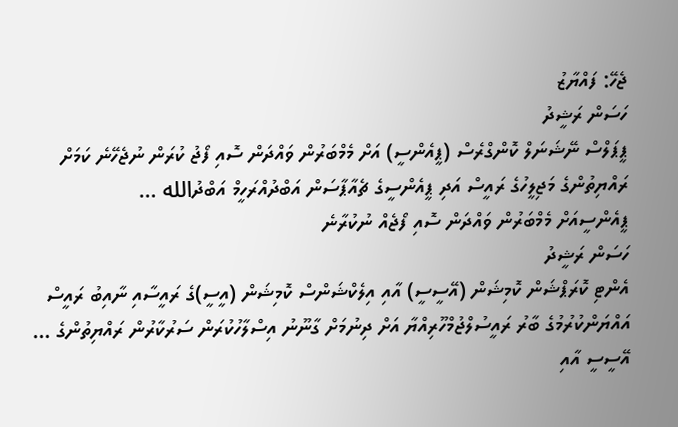ޖެހޭ: ފައްޔާޒު
ހަސަން ރަޝީދު
ޕީޕަލްސް ނޭޝަނަލް ކޮންގްރެސް (ޕީއެންސީ) އަށް މެމްބަރުން ވައްދަން ސޮއި ފޯޖު ކުރަން ނުޖެހޭނެ ކަމަށް ރައްޔިތުންގެ މަޖިލީހުގެ ރައީސް އަދި ޕީއެންސީގެ ޗެއާޕާސަން އަބްދުއްރަހީމް އަބްދުالله …
ޕީއެންސީއަށް މެމްބަރުން ވައްދަން ސޮއި ފޯޖެއް ނުކުރާނެ
ހަސަން ރަޝީދު
އެންޓި ކޮރަޕްޝަން ކޮމިޝަން (އޭސީސީ) އާއި އިލެކްޝަންސް ކޮމިޝަން (އީސީ)ގެ ރައީސާއި ނާއިބު ރައީސް އައްޔަންކުރުމުގެ ބާރު ރައީސުލްޖުމްހޫރިއްޔާ އަށް ދިނުމަށް ގާނޫނު އިސްލާހުކުރަން ސަރުކާރުން ރައްޔިތުންގެ …
އޭސީސީ އާއި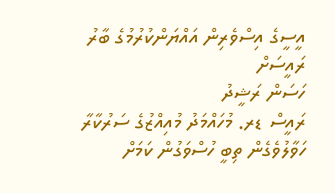އީސީގެ އިސްވެރިން އައްޔަންކުރުމުގެ ބާރު ރައީސަށް
ހަސަން ރަޝީދު
ރައީސް ޑރ. މުހައްމަދު މުއިއްޒުގެ ސަރުކާރާ ހަވާލުވެގެން ތިބީ ހުސްވަގުން ކަމަށް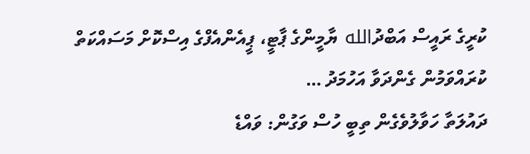ކުރީގެ ރައީސް އަބްދުالله ޔާމީންގެ ޕާޓީ، ޕީއެންއެފްގެ އިސްކޮށް މަސައްކަތް ކުރައްވަމުން ގެންދަވާ އަހުމަދު …
ދައުލަތާ ހަވާލުވެގެން ތިބީ ހުސް ވަގުން: ވައްޑެ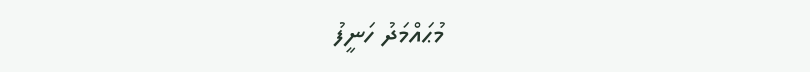މުޙައްމަދު ހަނީފު